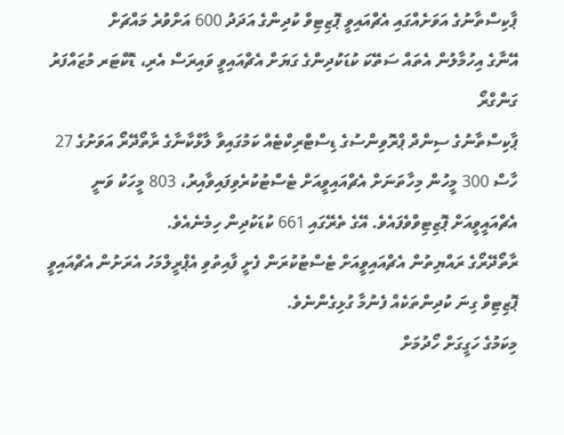ޕާކިސްތާނުގެ އަވަށެއްގައި އެޗްއައިވީ ޕޮޒިޓިވް ކުދިންގެ އަދަދު 600 އަށްވުރެ މައްޗަށް
އޭނާގެ އިހުމާލުން އެތައް ސަތޭކަ ކުޑަކުދިންގެ ގަޔަށް އެޗްއައިވީ ވައިރަސް އެރި، ޑޮކްޓަރ މުޒައްފަރު ގަންގްރޯ
ޕާކިސްތާނުގެ ސިންދް ޕްރޮވިންސުގެ ޑިސްޓްރިކްޓެއް ކަމުގައިވާ ލާޅްކާނާގެ ރާތޯދޭރޯ އަވަށުގެ 27 ހާސް 300 މީހުން މިހާތަނަށް އެޗްއައިވީއަށް ޓެސްޓުކުރެވިފައިވާއިރު، 803 މީހަކު ވަނީ އެޗްއައީވީއަށް ޕޮޒިޓިވްވެފައެވެ. އޭގެ ތެރޭގައި 661 ކުޑަކުދިން ހިމެނެއެވެ.
ރާތޯދޭރޯގެ ރައްޔިތުން އެޗްއައިވީއަށް ޓެސްޓުކުރަން ފެށީ ފާއިތުވި އެޕްރީލްމަހު އެރަށުން އެޗްއައިވީ ޕޮޒިޓިވް ގިނަ ކުދިންތަކެއް ފެނުމާ ގުޅިގެންނެވެ.
މިކަމުގެ ހަގީގަށް ހޯދުމަށް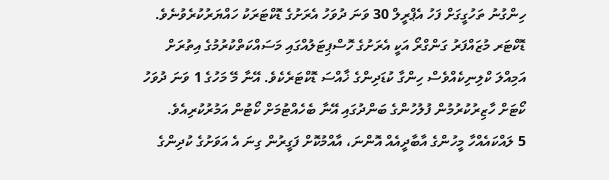ހިންގުނު ތަހުގީގަށް ފަހު އެޕްރީލް 30 ވަނަ ދުވަހު އެރަށުގެ ޑޮކްޓަރަކު ހައްޔަރުކުރެވުނެވެ. ޑޮކްޓަރ މުޒައްފަރު ގަންގްރޯ އަކީ އެރަށުގެ ހޮސްޕިޓަލުއްގައި މަސައްކަތްކުރުމުގެ އިތުރަށް އަމިއްލަ ކްލިނިކެއްވެސް ހިންގާ ކުޑަދިންގެ ޚާއްސަ ޑޮކްޓަރެކެވެ. އޭނާ މޭ މަހުގެ 1 ވަނަ ދުވަހު ކޯޓަށް ހާޒިރުކުރުމުން ފުލުހުންގެ ބަންދުގައި އޭނާ ބެހެއްޓުމަށް ކޯޓުން އަމުރުކުރިއެވެ.
5 ލައްކައެއްހާ މީހުންގެ އާބާދީއެއް އޮންނަ، އާއްމުކޮށް ފަގީރުން ގިނަ އެ އަވަށުގެ ކުދިންގެ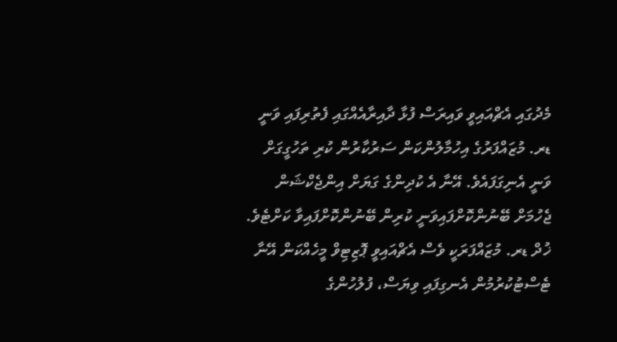މެދުގައި އެޗްއައިވީ ވައިރަސް ފުޅާ ދާއިރާއެއްގައި ފެތުރިފައި ވަނީ ޑރ. މުޒައްފަރުގެ އިހުމާލުންކަން ސަރުކާރުން ކުރި ތަހުގީގަށް ވަނީ އެނިގަފައެވެ. އޭނާ އެ ކުދިންގެ ގަޔަށް އިންޖެކްޝަން ޖެހުމަށް ބޭނުންކޮށްފައިވަނީ ކުރިން ބޭނުންކޮށްފައިވާ ކަށްޓެވެ.
ޚުދް ޑރ. މުޒައްފަރަކީ ވެސް އެޗްއައިވީ ޕޮޒިޓިވް މީހެއްކަން އޭނާ ޓެސްޓުކުރުމުން އެނގިފައި ވިޔަސް، ފުލުހުންގެ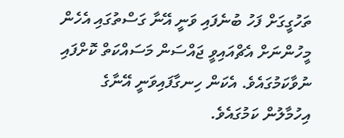ތަހުގީގަށް ފަހު ބުނެފައި ވަނީ އޭނާ ގަސްތުގައި އެހެން މީހުންނަށް އެޗްއައިވީ ޖައްސަން މަސައްކަތް ކޮށްފައި ނުވާކަމުގައެވެ. އެކަން ހިނގާފައިވަނީ އޭނާގެ އިހުމާލުން ކަމުގައެވެ.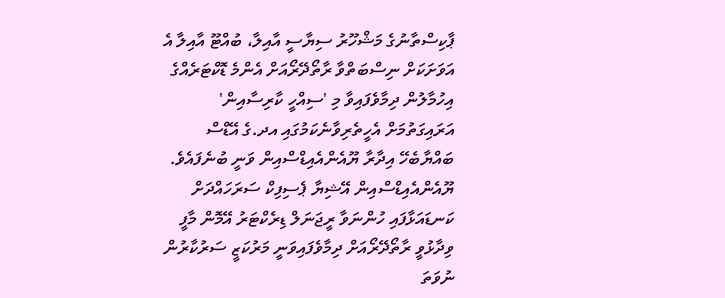ޕާކިސްތާނުގެ މަޝްހޫރު ސިޔާސީ އާއިލާ، ބުއްޓޫ އާއިލާ އެ އަވަށަކަށް ނިސްބަތްވާ ރާތޯދޭރޯއަށް އެންމެ ޑޮކްޓަރެއްގެ އިހުމާލުން ދިމާވެފައިވާ މި 'ސިއްހީ ކާރިސާއިން' އަރައިގަތުމަށް އެހީތެރިވާނެކަމުގައި އދ.ގެ އޭޑްސް ބައްޔާބެހޭ އިދާރާ ޔޫއެންއެއިޑްސްއިން ވަނީ ބުނެފައެވެ.
ޔޫއެންއެއިޑްސްއިން އޭޝިޔާ ޕެސިފިކް ސަރަހައްދަށް ކަނޑައަޅާފައި ހުންނަވާ ރީޖަނަލް ޑިރެކްޓަރު އޭމޮން މާފީ ވިދާޅުވީ ރާތޯދޭރޯއަށް ދިމާވެފައިވަނީ މަރުކަޒީ ސަރުކާރުން ނުވަތަ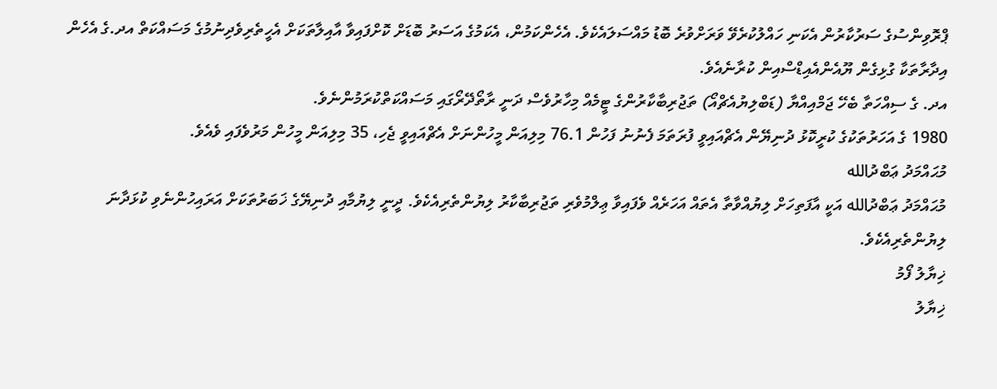ޕްރޮވިންސުގެ ސަރުކާރުން އެކަނި ހައްލުކުރެވޭ ވަރަށްވުރެ ބޮޑު މައްސަލައެކެވެ. އެހެންކަމުން، އެކަމުގެ އަސަރު ބޮޑަށް ކޮށްފައިވާ އާއިލާތަކަށް އެހީތެރިވެދިނުމުގެ މަސައްކަތް އދ.ގެ އެހެން އިދާރާތަކާ ގުޅިގެން ޔޫއެންއެއިޑްސްއިން ކުރާނެއެވެ.
އދ. ގެ ސިއްހަތާ ބެހޭ ޖަމްއިއްޔާ (ޑަބްލިޔުއެޗްއޯ) ތަޖުރިބާކާރުންގެ ޓީމެއް މިހާރުވެސް ދަނީ ރާތޯދޭރޯގައި މަސައްކަތްކުރަމުންނެވެ.
1980 ގެ އަހަރުތަކުގެ ކުރީކޮޅު ދުނިޔޭން އެޗްއައިވީ ފުރަތަމަ ފެނުނު ފަހުން 76.1 މިލިއަން މީހުންނަށް އެޗްއައިވީ ޖެހި، 35 މިލިއަން މީހުން މަރުވެފައި ވެއެވެ.
މުޙައްމަދު ޢަބްދުالله
މުޙައްމަދު ޢަބްދުالله އަކީ އާފަތިހަށް ލިޔުއްވާތާ އެތައް އަހަރެއް ވެފައިވާ ޢިލްމުވެރި ތަޖުރިބާކާރު ލިޔުންތެރިއެކެވެ. ދީނީ ލިޔުމާއި ދުނިޔޭގެ ޚަބަރުތަކަށް އަރައިހުންނެވި ކުޅަދާނަ ލިޔުންތެރިއެކެވެ.
ޚިޔާލު ފޯމު
ޚިޔާލު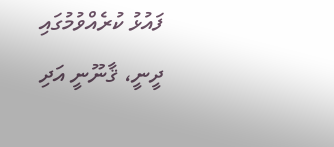ފައުޅު ކުރެއްވުމުގައި ދީނީ، ޤާނޫނީ އަދި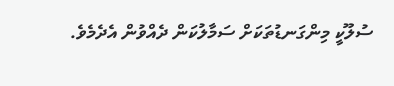ސުލޫކީ މިންގަނޑުތަކަށް ސަމާލުކަން ދެއްވުން އެދެމެވެ.